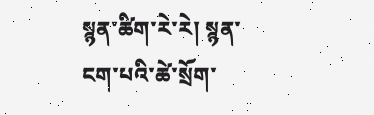སྙན་ཚིག་རེ་རེ། སྙན་ངག་པའི་ཚེ་སྲོག་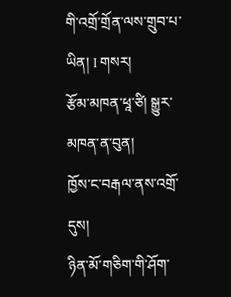གི་འགྲོ་གྲོན་ལས་གྲུབ་པ་ཡིན། I གསར།
རྩོམ་མཁན་ཕཱ་ཙི། སྒྱུར་མཁན་ན་བུན།
ཁྱོས་ང་བརྒལ་ནས་འགྲོ་དུས།
ཉིན་མོ་གཅིག་གི་ཤོག་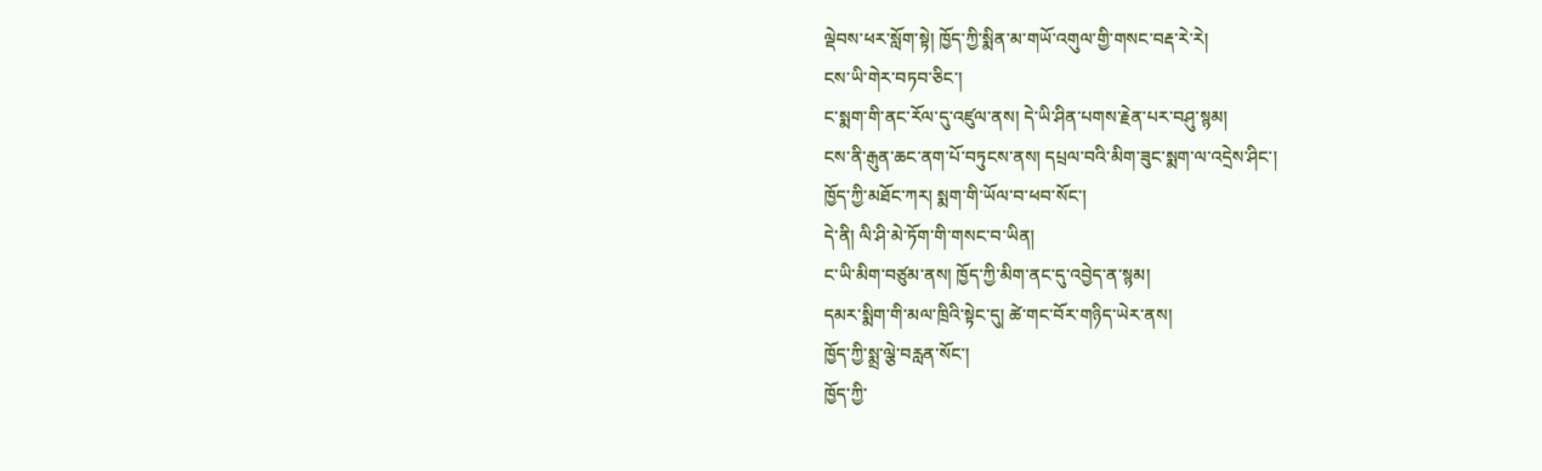ལྡེབས་ཕར་སློག་སྟེ། ཁྱོད་ཀྱི་སྨིན་མ་གཡོ་འགུལ་གྱི་གསང་བརྡ་རེ་རེ།
ངས་ཡི་གེར་བཏབ་ཅིང་།
ང་སྨག་གི་ནང་རོལ་དུ་འཛུལ་ནས། དེ་ཡི་ཤིན་པགས་རྗེན་པར་བཤུ་སྙམ།
ངས་ནི་རྒུན་ཆང་ནག་པོ་བཏུངས་ནས། དཔྲལ་བའི་མིག་ཟུང་སྨག་ལ་འདྲེས་ཤིང་།
ཁྱོད་ཀྱི་མཐོང་ཀར། སྨག་གི་ཡོལ་བ་ཕབ་སོང་།
དེ་ནི། ལི་ཤི་མེ་ཏོག་གི་གསང་བ་ཡིན།
ང་ཡི་མིག་བཙུམ་ནས། ཁྱོད་ཀྱི་མིག་ནང་དུ་འབྱེད་ན་སྙམ།
དམར་སྨིག་གི་མལ་ཁྲིའི་སྟེང་དུ། ཚེ་གང་བོར་གཉིད་ཡེར་ནས།
ཁྱོད་ཀྱི་སྨྲ་ལྕེ་བརླན་སོང་།
ཁྱོད་ཀྱི་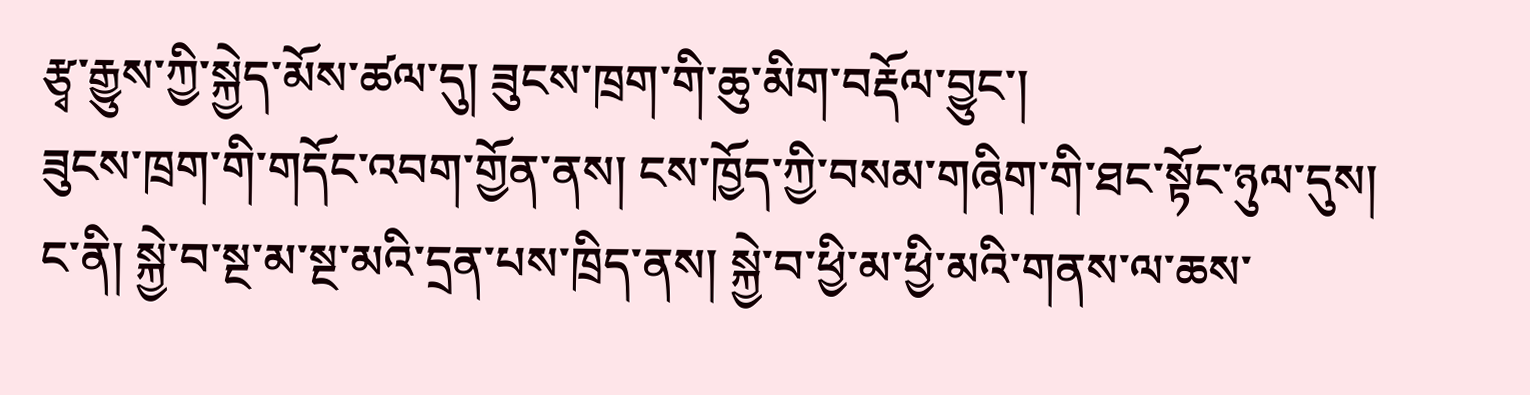རྩྭ་རྒྱུས་ཀྱི་སྐྱེད་མོས་ཚལ་དུ། ཟུངས་ཁྲག་གི་ཆུ་མིག་བརྡོལ་བྱུང་།
ཟུངས་ཁྲག་གི་གདོང་འབག་གྱོན་ནས། ངས་ཁྱོད་ཀྱི་བསམ་གཞིག་གི་ཐང་སྟོང་ཉུལ་དུས།
ང་ནི། སྐྱེ་བ་སྔ་མ་སྔ་མའི་དྲན་པས་ཁྲིད་ནས། སྐྱེ་བ་ཕྱི་མ་ཕྱི་མའི་གནས་ལ་ཆས་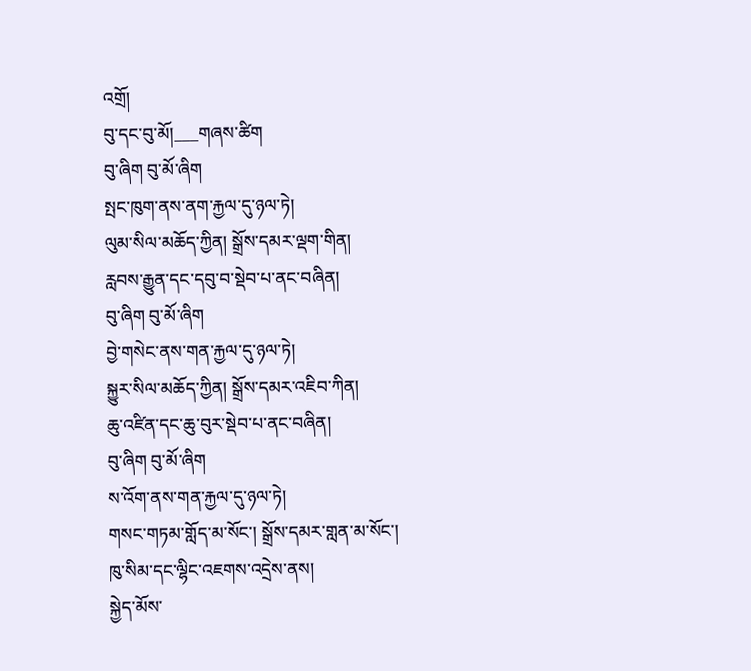འགྲོ།
བུ་དང་བུ་མོ།___གཞས་ཚིག
བུ་ཞིག བུ་མོ་ཞིག
སྤང་ཁུག་ནས་ནག་རྐྱལ་དུ་ཉལ་ཏེ།
ལུམ་སིལ་མཆོད་ཀྱིན། སྒྲོས་དམར་ལྡག་གིན།
རླབས་རྒྱུན་དང་དབུ་བ་སྡེབ་པ་ནང་བཞིན།
བུ་ཞིག བུ་མོ་ཞིག
བྱེ་གསེང་ནས་གན་རྐྱལ་དུ་ཉལ་ཏེ།
སྐྱུར་སིལ་མཆོད་ཀྱིན། སྒྲོས་དམར་འཇིབ་ཀིན།
ཆུ་འཛིན་དང་ཆུ་བུར་སྡེབ་པ་ནང་བཞིན།
བུ་ཞིག བུ་མོ་ཞིག
ས་འོག་ནས་གན་རྐྱལ་དུ་ཉལ་ཏེ།
གསང་གཏམ་གློད་མ་སོང་། སྒྲོས་དམར་གླན་མ་སོང་།
ཁུ་སིམ་དང་ལྷིང་འཇགས་འདྲེས་ནས།
སྐྱེད་མོས་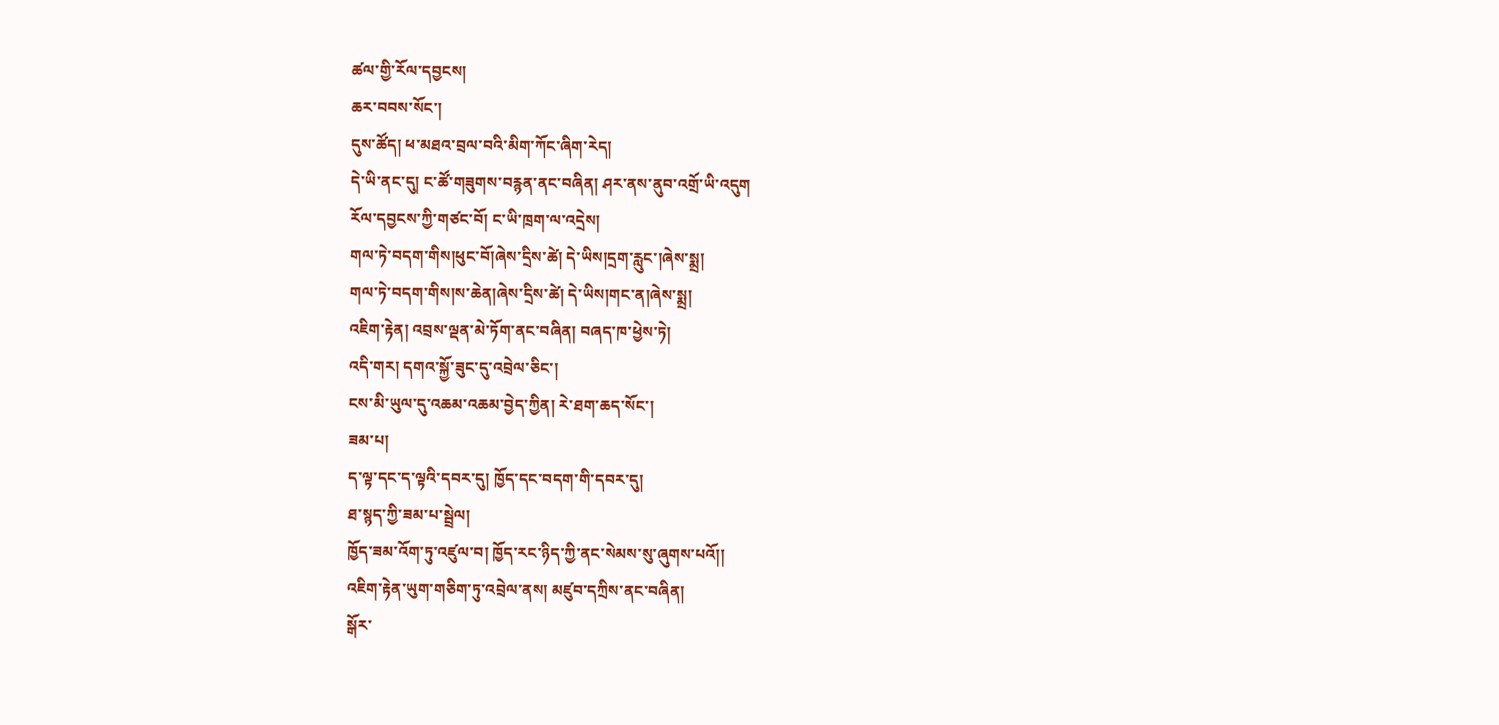ཚལ་གྱི་རོལ་དབྱངས།
ཆར་བབས་སོང་།
དུས་ཚོད། ཕ་མཐའ་བྲལ་བའི་མིག་ཀོང་ཞིག་རེད།
དེ་ཡི་ནང་དུ། ང་ཚོ་གཟུགས་བརྙན་ནང་བཞིན། ཤར་ནས་ནུབ་འགྲོ་ཡི་འདུག
རོལ་དབྱངས་ཀྱི་གཙང་བོ། ང་ཡི་ཁྲག་ལ་འདྲེས།
གལ་ཏེ་བདག་གིས།ཕུང་བོ།ཞེས་དྲིས་ཚེ། དེ་ཡིས།དྲག་རླུང་།ཞེས་སྨྲ།
གལ་ཏེ་བདག་གིས།ས་ཆེན།ཞེས་དྲིས་ཚེ། དེ་ཡིས།གང་ན།ཞེས་སྨྲ།
འཇིག་རྟེན། འབྲས་ལྡན་མེ་ཏོག་ནང་བཞིན། བཞད་ཁ་ཕྱེས་ཏེ།
འདི་གར། དགའ་སྐྱོ་ཟུང་དུ་འབྲེལ་ཅིང་།
ངས་མི་ཡུལ་དུ་འཆམ་འཆམ་བྱེད་ཀྱིན། རེ་ཐག་ཆད་སོང་།
ཟམ་པ།
ད་ལྟ་དང་ད་ལྟའི་དབར་དུ། ཁྱོད་དང་བདག་གི་དབར་དུ།
ཐ་སྙད་ཀྱི་ཟམ་པ་སྦྲེལ།
ཁྱོད་ཟམ་འོག་ཏུ་འཛུལ་བ། ཁྱོད་རང་ཉིད་ཀྱི་ནང་སེམས་སུ་ཞུགས་པའོ།།
འཇིག་རྟེན་ཡུག་གཅིག་ཏུ་འབྲེལ་ནས། མཛུབ་དཀྲིས་ནང་བཞིན།
སྒོར་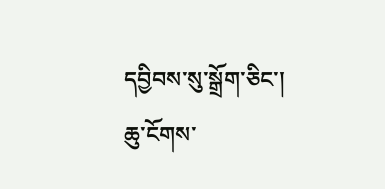དབྱིབས་སུ་སྒྲོག་ཅིང་།
ཆུ་ངོགས་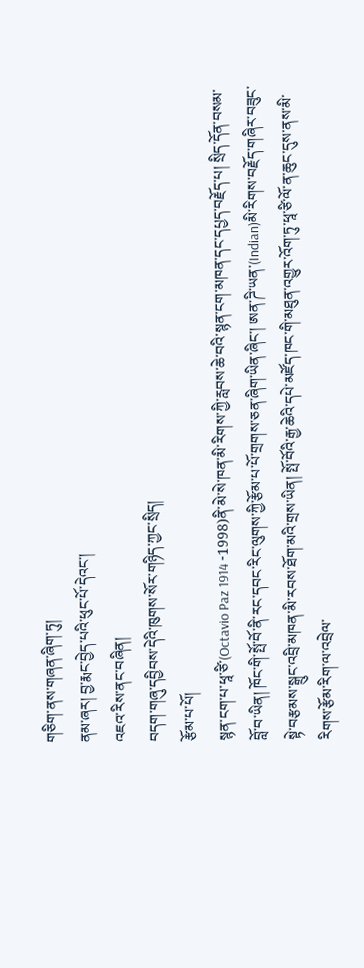གཅིག་ནས་གཞན་ཞིག་ཏུ།
ནམ་ཞར། བྱ་རྨང་བྱེད་པའི་ཕུང་པོ་དེའང་།
འཇའ་རིས་ནང་བཞིན།
བདག་གཞུ་དབྱིབས་དེའི་ཁུགས་སོར་གཉིད་ཀྱང་སྲིད།
རྩོམ་པ་པོ།
སྙན་ངག་པ་ཕཱ་ཙི་(Octavio Paz 1914 -1998)ནི་མེ་སེ་ཁན་མི་རིགས་ཀྱི་རླབས་ཆེ་བའི་སྙན་ངག་མཁན་དང་དཔྱད་བརྗོད་པ། སྲིད་དོན་བསམ་བློ་བ་ཡིན། ཁོང་གི་སྤོ་བོ་ནི་རང་དབང་རིང་ལུགས་ཀྱི་རྩོམ་པ་པོ་གྲགས་ཅན་ཞིག་ཡིན་ཞིང་། ཨན་ཌི་ཡན་(Indian)མི་རིགས་བརྗོད་གཞིར་བཟུང་སྟེ་བརྩམས་སྒྲུང་འབྲི་མཁན་མི་རབས་ཐོག་མའི་གྲས་ཡིན། སྤོ་བོའི་རྒྱ་ཆེའི་དཔེ་མཛོད་ཁང་གི་མཐུན་འགྱུར་འོག་ཏུ་ཕཱ་ཙི་ལོ་ན་ཆུང་དུས་ནས་མི་རིགས་རྩོམ་རིག་ལ་འབྲེལ་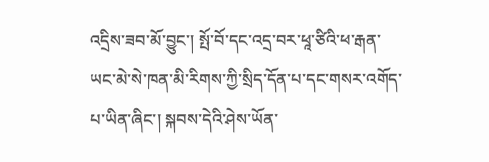འདྲིས་ཟབ་མོ་བྱུང་། སྤོ་བོ་དང་འདྲ་བར་ཕཱ་ཙིའི་ཕ་རྒན་ཡང་མེ་སེ་ཁན་མི་རིགས་ཀྱི་སྲིད་དོན་པ་དང་གསར་འགོད་པ་ཡིན་ཞིང་། སྐབས་དེའི་ཤེས་ཡོན་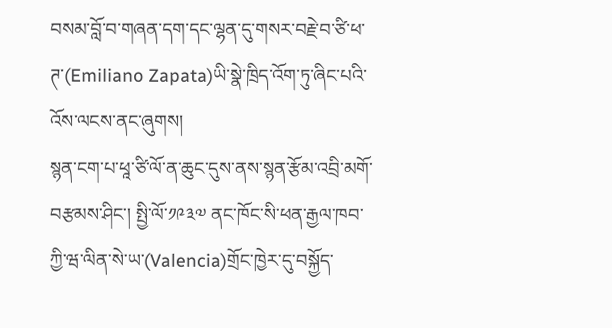བསམ་བློ་བ་གཞན་དག་དང་ལྷན་དུ་གསར་བརྗེ་བ་ཙི་ཕ་ཊ་(Emiliano Zapata)ཡི་སྣེ་ཁྲིད་འོག་ཏུ་ཞིང་པའི་འོས་ལངས་ནང་ཞུགས།
སྙན་ངག་པ་ཕཱ་ཙི་ལོ་ན་ཆུང་དུས་ནས་སྙན་རྩོམ་འབྲི་མགོ་བརྩམས་ཤིང་། སྤྱི་ལོ་༡༩༣༧ ནང་ཁོང་སི་ཕན་རྒྱལ་ཁབ་ཀྱི་ཝ་ལིན་སེ་ཡ་(Valencia)གྲོང་ཁྱེར་དུ་བསྐྱོད་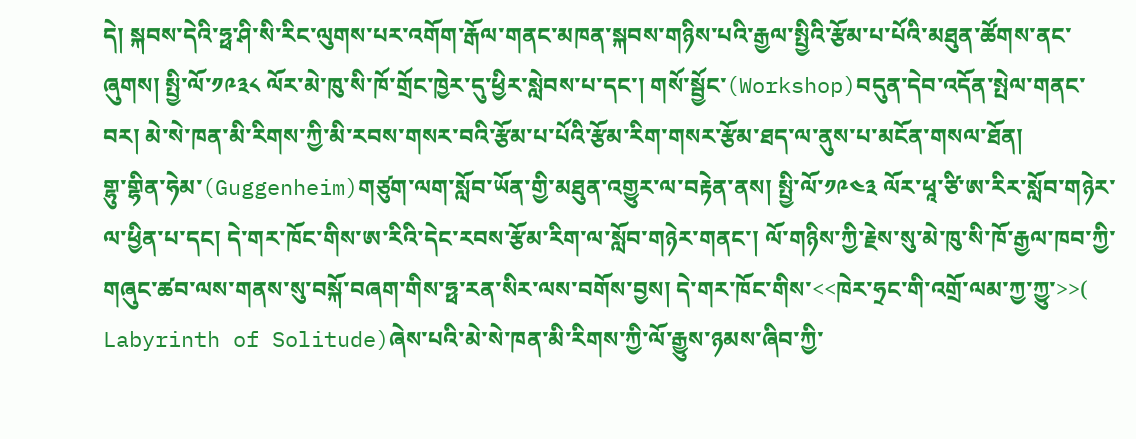དེ། སྐབས་དེའི་ཧྥ་ཤི་སི་རིང་ལུགས་པར་འགོག་རྒོལ་གནང་མཁན་སྐབས་གཉིས་པའི་རྒྱལ་སྤྱིའི་རྩོམ་པ་པོའི་མཐུན་ཚོགས་ནང་ཞུགས། སྤྱི་ལོ་༡༩༣༨ ལོར་མེ་ཁུ་སི་ཁོ་གྲོང་ཁྱེར་དུ་ཕྱིར་སླེབས་པ་དང་། གསོ་སྦྱོང་(Workshop)བདུན་དེབ་འདོན་སྤེལ་གནང་བར། མེ་སེ་ཁན་མི་རིགས་ཀྱི་མི་རབས་གསར་བའི་རྩོམ་པ་པོའི་རྩོམ་རིག་གསར་རྩོམ་ཐད་ལ་ནུས་པ་མངོན་གསལ་ཐོན།
གྷུ་གྷིན་ཧེམ་(Guggenheim)གཙུག་ལག་སློབ་ཡོན་གྱི་མཐུན་འགྱུར་ལ་བརྟེན་ནས། སྤྱི་ལོ་༡༩༤༣ ལོར་ཕཱ་ཙི་ཨ་རིར་སློབ་གཉེར་ལ་ཕྱིན་པ་དང། དེ་གར་ཁོང་གིས་ཨ་རིའི་དེང་རབས་རྩོམ་རིག་ལ་སློབ་གཉེར་གནང་། ལོ་གཉིས་ཀྱི་རྗེས་སུ་མེ་ཁུ་སི་ཁོ་རྒྱལ་ཁབ་ཀྱི་གཞུང་ཚབ་ལས་གནས་སུ་བསྐོ་བཞག་གིས་ཧྥ་རན་སིར་ལས་བགོས་བྱས། དེ་གར་ཁོང་གིས་<<ཁེར་ཧྲང་གི་འགྲོ་ལམ་ཀྱ་ཀྱུ་>>( Labyrinth of Solitude)ཞེས་པའི་མེ་སེ་ཁན་མི་རིགས་ཀྱི་ལོ་རྒྱུས་ཉམས་ཞིབ་ཀྱི་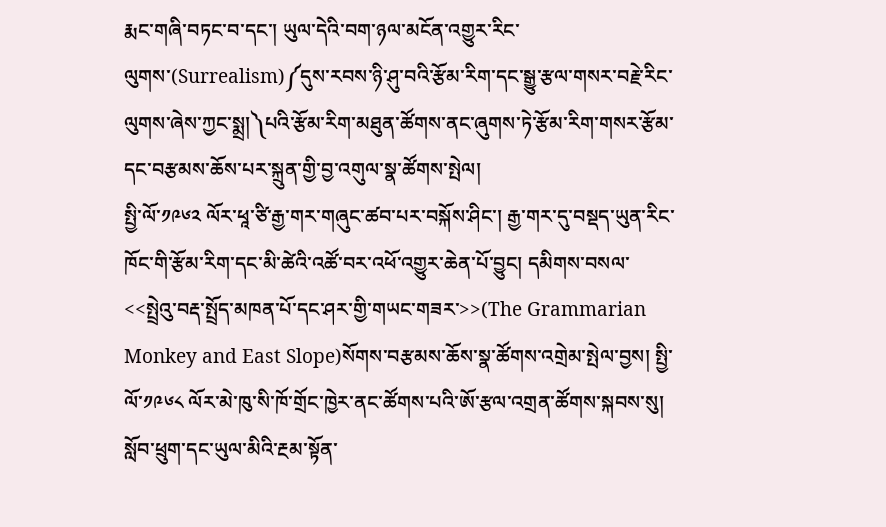རྨང་གཞི་བཏང་བ་དང་། ཡུལ་དེའི་བག་ཉལ་མངོན་འགྱུར་རིང་ལུགས་(Surrealism)༼དུས་རབས་ཉི་ཤུ་བའི་རྩོམ་རིག་དང་སྒྱུ་རྩལ་གསར་བརྗེ་རིང་ལུགས་ཞེས་ཀྱང་སྨྲ།༽པའི་རྩོམ་རིག་མཐུན་ཚོགས་ནང་ཞུགས་ཏེ་རྩོམ་རིག་གསར་རྩོམ་དང་བརྩམས་ཆོས་པར་སྐྲུན་གྱི་བྱ་འགུལ་སྣ་ཚོགས་སྤེལ།
སྤྱི་ལོ་༡༩༦༢ ལོར་ཕཱ་ཙི་རྒྱ་གར་གཞུང་ཚབ་པར་བསྐོས་ཤིང་། རྒྱ་གར་དུ་བསྡད་ཡུན་རིང་ཁོང་གི་རྩོམ་རིག་དང་མི་ཚེའི་འཚོ་བར་འཕོ་འགྱུར་ཆེན་པོ་བྱུང། དམིགས་བསལ་<<སྤྲེའུ་བརྡ་སྤྲོད་མཁན་པོ་དང་ཤར་གྱི་གཡང་གཟར་>>(The Grammarian Monkey and East Slope)སོགས་བརྩམས་ཆོས་སྣ་ཚོགས་འགྲེམ་སྤེལ་བྱས། སྤྱི་ལོ་༡༩༦༨ ལོར་མེ་ཁུ་སི་ཁོ་གྲོང་ཁྱེར་ནང་ཚོགས་པའི་ཨོ་རྩལ་འགྲན་ཚོགས་སྐབས་སུ། སློབ་ཕྲུག་དང་ཡུལ་མིའི་རྔམ་སྟོན་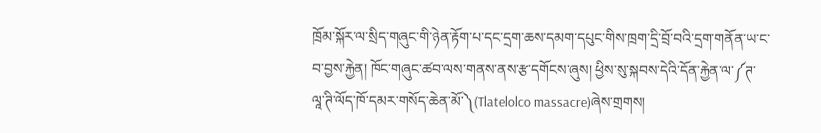ཁྲོམ་སྐོར་ལ་སྲིད་གཞུང་གི་ཉེན་རྟོག་པ་དང་དྲག་ཆས་དམག་དཔུང་གིས་ཁྲག་དྲི་བྲོ་བའི་དྲག་གནོན་ཡ་ང་བ་བྱས་རྐྱེན། ཁོང་གཞུང་ཚབ་ལས་གནས་ནས་རྩ་དགོངས་ཞུས། ཕྱིས་སུ་སྐབས་དེའི་དོན་རྐྱེན་ལ་༼ཊ་ལཱ་ཊི་ལོད་ཁོ་དམར་གསོད་ཆེན་མོ་༽(Tlatelolco massacre)ཞེས་གྲགས།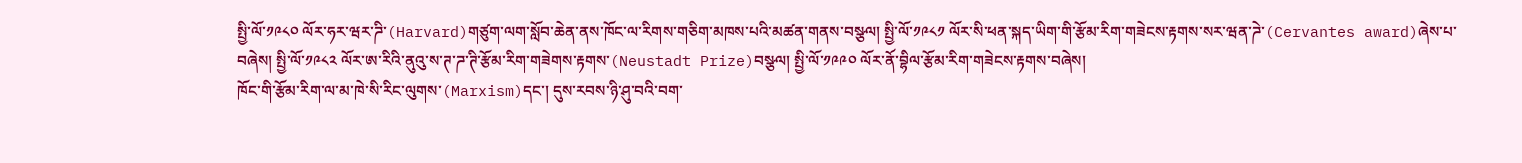སྤྱི་ལོ་༡༩༨༠ ལོར་ཧར་ཝར་ཌི་(Harvard)གཙུག་ལག་སློབ་ཆེན་ནས་ཁོང་ལ་རིགས་གཅིག་མཁས་པའི་མཚན་གནས་བསྩལ། སྤྱི་ལོ་༡༩༨༡ ལོར་སི་ཕན་སྐད་ཡིག་གི་རྩོམ་རིག་གཟེངས་རྟགས་སར་ཝན་ཌེ་(Cervantes award)ཞེས་པ་བཞེས། སྤྱི་ལོ་༡༩༨༢ ལོར་ཨ་རིའི་ནུའུ་ས་ཊ་ཌ་ཊི་རྩོམ་རིག་གཟེགས་རྟགས་(Neustadt Prize)བསྩལ། སྤྱི་ལོ་༡༩༩༠ ལོར་ནོ་བྷིལ་རྩོམ་རིག་གཟེངས་རྟགས་བཞེས།
ཁོང་གི་རྩོམ་རིག་ལ་མ་ཁེ་སི་རིང་ལུགས་(Marxism)དང་། དུས་རབས་ཉི་ཤུ་བའི་བག་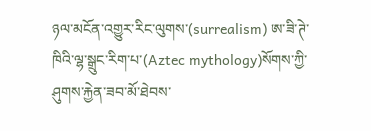ཉལ་མངོན་འགྱུར་རིང་ལུགས་(surrealism) ཨ་ཟི་ཊེ་ཁིའི་ལྷ་སྒྲུང་རིག་པ་(Aztec mythology)སོགས་ཀྱི་ཤུགས་རྐྱེན་ཟབ་མོ་ཐེབས་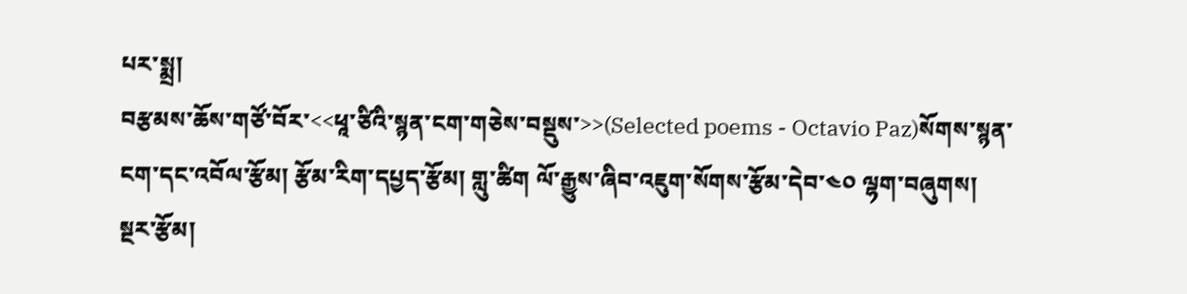པར་སྨྲ།
བརྩམས་ཆོས་གཙོ་བོར་<<ཕཱ་ཙིའི་སྙན་ངག་གཅེས་བསྡུས་>>(Selected poems - Octavio Paz)སོགས་སྙན་ངག་དང་འབོལ་རྩོམ། རྩོམ་རིག་དཔྱད་རྩོམ། གླུ་ཚིག ལོ་རྒྱུས་ཞིབ་འཇུག་སོགས་རྩོམ་དེབ་༤༠ ལྷག་བཞུགས།
སྔར་རྩོམ།